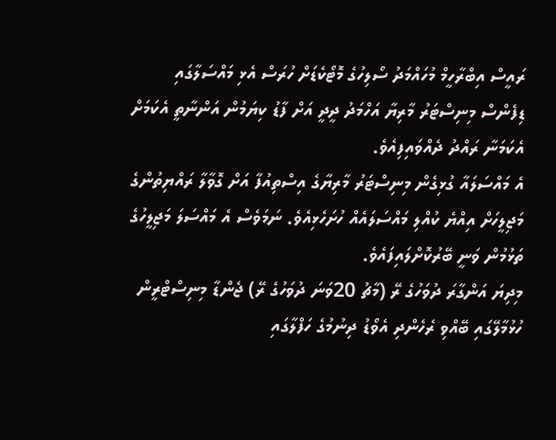ރައީސް އިބްރާހީމް މުހައްމަދު ސޯލިހުގެ މޮޓޯކެޑަށް ހުރަސް އެޅި މައްސަލާގައި ޑިފެންސް މިނިސްޓަރު މާރިޔާ އަހްމަދު ދީދީ އަށް ފާޑު ކިޔަމުން އަންނާތީ އެކަމަށް އެކަމަނާ ރައްދު ދެއްވައިފިއެވެ.
އެ މައްސަލައާ ގުޅިގެން މިނިސްޓަރު މާރިޔާގެ އިސްތިއުފާ އަށް ގޮވާލާ ރައްޔިތުންގެ މަޖިލީހަށް އިއްޔެ ކުއްލި މައްސަލައެއް ހުށަހެޅިއެވެ. ނަމަވެސް އެ މައްސަލަ މަޖިލީހުގެ ތަޅުމުން ވަނީ ބޭރުކޮށްލައިފައެވެ.
މިދިޔަ އަންގާރަ ދުވަހުގެ ރޭ (މާޗު 20ވަނަ ދުވަހުގެ ރޭ) ޖެންޑާ މިނިސްޓްރީން ހުޅުމާލޭގައި ބޭއްވި ރެހެންދި އެވޯޑު ދިނުމުގެ ހަފްލާގައި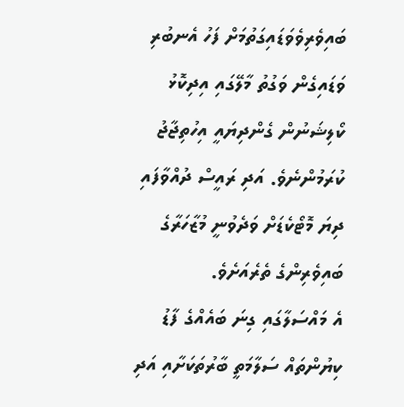ބައިވެރިވެވަޑައިގަތުމަށް ފަހު އެނބުރި ވަޑައިގެން ވަގުތު މާލޭގައި އިދިކޮޅު ކޯލިޝަނުން ގެންދިޔައީ އިހުތިޖާޖު ކުރަމުންނެވެ. އަދި ރައީސް ދުއްވާފައި ދިޔަ މޮޓޯކެޑަށް ވަދެވުނީ މުޒާހަރާގެ ބައިވެރިންގެ ތެރެއަށެވެ.
އެ މައްސަލާގައި ގިނަ ބައެއްގެ ފާޑު ކިޔުންތައް ސަލާމަތީ ބާރުތަކަށާއި އަދި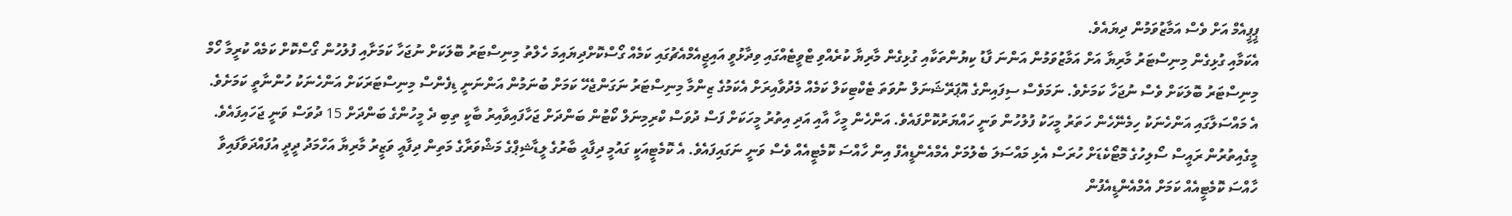ޕީޕީއެމް އަށް ވެސް އަމާޒުވަމުން ދިޔައެވެ.
އެކަމާއި ގުޅިގެން މިނިސްޓަރު މާރިޔާ އަށް އަމާޒުވަމުން އަންނަ ފާޑު ކިޔުންތަކާއި ގުޅިގެން މާރިޔާ ކުރެއްވި ޓްވީޓެއްގައި ވިދާޅުވީ އައިޖީއެމްއެޗުގައި ކަމެއް ގޯސްކޮށްދިޔައިމަ ހެލްތު މިނިސްޓަރު ބޮލަކަށް ނުޖަހާ ކަމަށާއި ފުލުހުން ގޯސްކޮށް ކަމެއް ކުރީމާ ހޯމް މިނިސްޓަރު ބޮލަކަށް ވެސް ނުޖަހާ ކަމަށެވެ. ނަމަވެސް ސިފައިންގެ އޮޕަރޭޝަނަލް ނުވަތަ ޓެކްޓިކަލް ކަމެއް މެދުވާއިރަށް އެކަމުގެ ޒިންމާ މިނިސްޓަރު ނަގަންޖެހޭ ކަމަށް ބުނަމުން އަންނަނީ ޑިފެންސް މިނިސްޓަރަކަށް އަންހެނަކު ހުންނާތީ ކަމަށެވެ.
އެ މައްސަލާގައި އަންހެނަކު ހިމެނޭހެން ހަތަރު މީހަކު ފުލުހުން ވަނީ ހައްޔަރުކޮށްފައެވެ. އަންހެން މީހާ އާއި އަދި އިތުރު މީހަކަށް ފަސް ދުވަސް ކްރިމިނަލް ކޯޓުން ބަންދަށް ޖަހާފައިވާއިރު ބާކީ ތިބި ދެ މީހުންގެ ބަންދަށް 15 ދުވަސް ވަނީ ޖަހައިފައެވެ.
މީގެއިތުރުން ރައީސް ސޯލިހުގެ މޮޓޯކެޑަށް ހުރަސް އެޅި މައްސަލަ ބެލުމަށް އެމްއެންޑީއެފް އިން ހާއްސަ ކޮމެޓީއެއް ވެސް ވަނީ ނަގައިފައެވެ. އެ ކޮމެޓީއަކީ ގައުމީ ދިފާއީ ބާރުގެ ލީޑާޝިޕްގެ މަޝްވަރާގެ މަތިން ދިފާއީ ވަޒީރު މާރިޔާ އަހްމަދު ދީދީ އުފައްދަވާފައިވާ ހާއްސަ ކޮމެޓީއެއް ކަމަށް އެމްއެންޑީއެފުން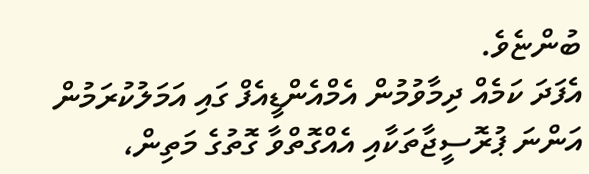ބުންޏެވެ.
އެފަދަ ކަމެއް ދިމާވުމުން އެމްއެންޑީއެފް ގައި އަމަލުކުރަމުން އަންނަ ޕުރޮސީޖާތަކާއި އެއްގޮތްވާ ގޮތުގެ މަތިން،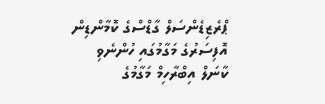ޕްރެޒިޑެންސަލް ގާޑްސްގެ ކޮމާންޑިން އޮފިސަރުގެ މަގާމުގައި ހުންނެވި ކާނަލް އިބްރާހިމް މަގާމުގެ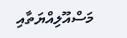މަސްއޫލިއްޔަތާއި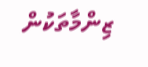ޒިންމާތަކުން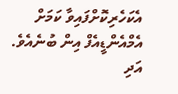އެކަހެރިކޮށްފައިވާ ކަމަށް އެމްއެންޑީއެފް އިން ބުނެއެވެ. އަދި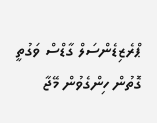ޕްރެޒިޑެންސަލް ގާޑްސް ވަގުތީ ގޮތުން ހިންގެވުން މޭޖާ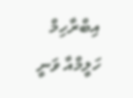އިބްރާހިމް ހަލީމްއާ ވަނީ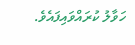ހަވާލު ކުރައްވައިފައެވެ.